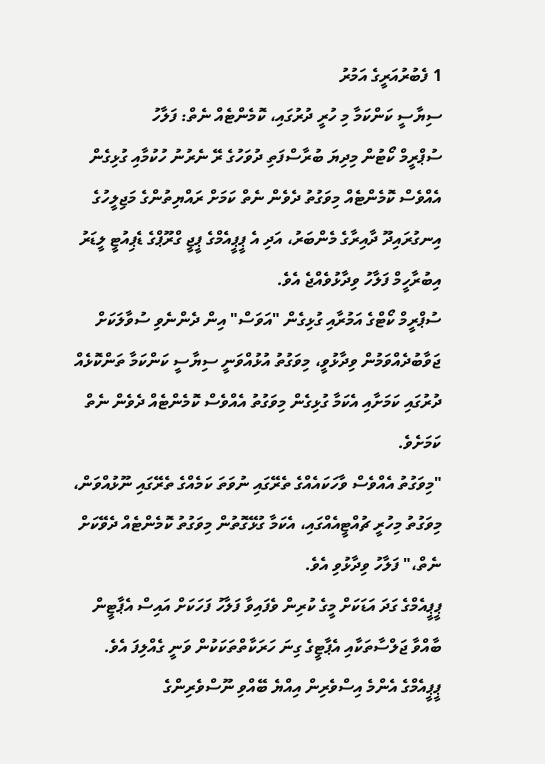1 ފެބުރުއަރީގެ އަމުރު
ސިޔާސީ ކަންކަމާ މި ހުރީ ދުރުގައި، ކޮމެންޓެއް ނެތް: ފަލާހު
ސުޕްރީމް ކޯޓުން މިދިޔަ ބުރާސްފަތި ދުވަހުގެ ރޭ ނެރުނު ހުކުމާއި ގުޅިގެން އެއްވެސް ކޮމެންޓެއް މިވަގުތު ދެވެން ނެތް ކަމަށް ރައްޔިތުންގެ މަޖިލީހުގެ އިނގުރައިދޫ ދާއިރާގެ މެންބަރު، އަދި އެ ޕީޕީއެމްގެ ޕީޖީ ގްރޫޕްގެ ޑެޕިއުޓީ ލީޑަރު އިބުރާހީމް ފަލާހު ވިދާޅުވެއްޖެ އެވެ.
ސުޕްރީމް ކޯޓްގެ އަމުރާއި ގުޅިގެން "އަވަސް" އިން ދެންނެވި ސުވާލަކަށް ޖަވާބުދެއްވަމުން ވިދާޅުވީ، މިވަގުތު އުޅުއްވަނީ ސިޔާސީ ކަންކަމާ ތަންކޮޅެއް ދުރުގައި ކަމަށާއި އެކަމާ ގުޅިގެން މިވަގުތު އެއްވެސް ކޮމެންޓެއް ދެވެން ނެތް ކަމަށެވެ.
"މިވަގުތު އެއްވެސް ވާހަކައެއްގެ ތެރޭގައި ނުވަތަ ކަމެއްގެ ތެރޭގައި ނޫޅުއްވަން، މިވަގުތު މިހުރީ ޗުއްޓީއެއްގައި، އެކަމާ ގުޅޭގޮތުން މިވަގުތު ކޮމެންޓެއް ދެވޭކަށް ނެތް،" ފަލާހު ވިދާޅުވި އެވެ.
ޕީޕީއެމްގެ ގަދަ އަޑަކަށް މީގެ ކުރިން ވެފައިވާ ފަލާހު ފަހަކަށް އައިސް އެޕާޓީން ބާއްވާ ޖަލްސާތަކާއި އެޕާޓީގެ ގިނަ ހަރަކާތްތަކަކުން ވަނީ ގެއްލިފަ އެވެ. ޕީޕީއެމްގެ އެންމެ އިސްވެރިން އިއްޔެ ބޭއްވި ނޫސްވެރިންގެ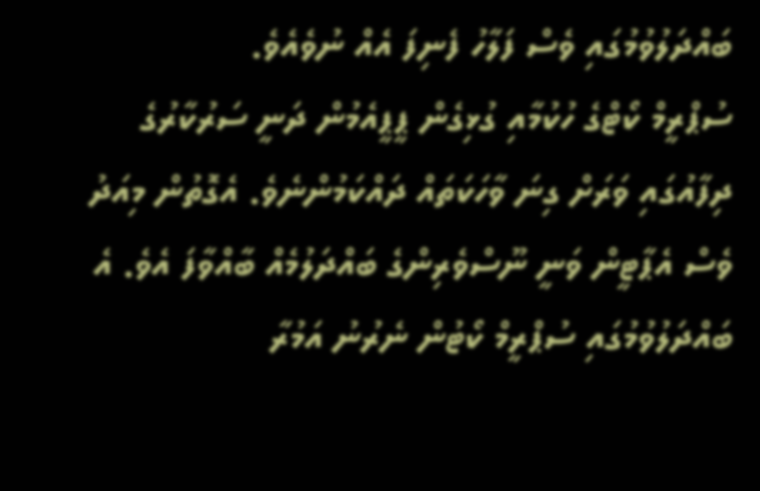ބައްދަލުވުމުގައި ވެސް ފަލާހު ފެނިފަ އެއް ނުވެއެވެ.
ސުޕްރީމް ކޯޓްގެ ހުކުމާއި ގުޅިގެން ޕީޕީއެމުން ދަނީ ސަރުކާރުގެ ދިފާއުގައި ވަރަށް ގިނަ ވާހަކަތައް ދައްކަމުންނެވެ. އެގޮތުން މިއަދު ވެސް އެޕާޓީން ވަނީ ނޫސްވެރިންގެ ބައްދަލުމެއް ބާއްވާފަ އެވެ. އެ ބައްދަލުވުމުގައި ސުޕްރީމް ކޯޓުން ނެރުނު އަމުރާ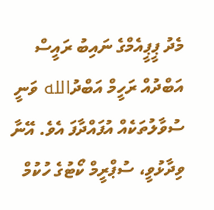މެދު ޕީޕީއެމްގެ ނައިބު ރައީސް އަބްދުއް ރަހީމް އަބްދުالله ވަނީ ސުވާލުތަކެއް އުފައްދާފަ އެވެ. އޭނާ ވިދާޅުވީ، ސުޕްރީމް ކޯޓުގެ ހުކުމް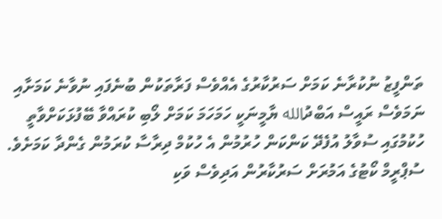ތަންފީޒު ނުކުރާނެ ކަމަށް ސަރުކާރުގެ އެއްވެސް ފަރާތަކުން ބުނެފައި ނުވާނެ ކަމަށާއި ނަމަވެސް ރައީސް އަބްދުالله ޔާމީނަކީ ހަމަހަމަ ކަމަށް ލޯބި ކުރައްވާ ބޭފުޅަކަށްވާތީ ހުކުމުގައި ސުވާލު އުފެދޭ ކަންކަން ހުރުމުން އެ ހުކުމް ދިރާސާ ކުރަމުން ގެންދާ ކަމަށެވެ.
ސުޕްރީމް ކޯޓުގެ އަމުރަށް ސަރުކާރުން އަދިވެސް ވަކި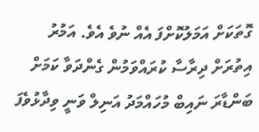ގޮތަކަށް އަމަލުކޮށްފަ އެއް ނުވެ އެވެ. އަމުރު އިތުރަށް ދިރާސާ ކުރައްވަމުން ގެންދަވާ ކަމަށް ބަންޑާރަ ނައިބް މުހައްމަދު އަނިލް ވަނީ ވިދާޅުވެފަ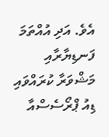އެވެ. އަދި އުއްތަމަ ފަނޑިޔާރާއި މަޝްވަރާ ކުރައްވައި ޑިއު ޕްރޯސެސްއާ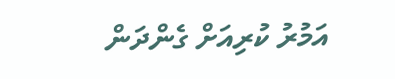އަމުރު ކުރިއަށް ގެންދަން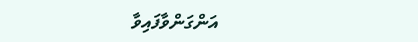އަންގަންވާފައިވާ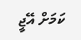ކަމަށް އޭޖީ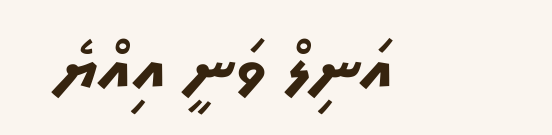އަނިލް ވަނީ އިއްޔެ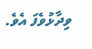ވިދާޅުވެފަ އެވެ.